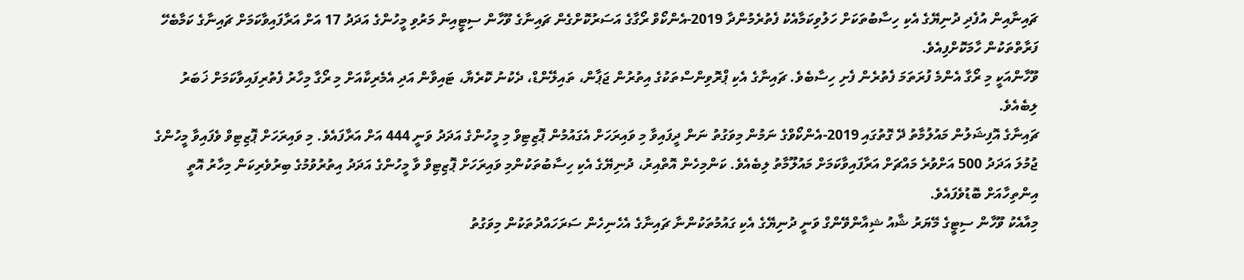ޗައިނާއިން އުފެދި ދުނިޔޭގެ އެކި ހިސާބުތަކަށް ހަލުވިކަމާއެކު ފެތުރެމުންދާ 2019-އެންކޯވް ރޯގާގެ އަސަރުކޮށްގެން ޗައިނާގެ ވޫހާން ސިޓީއިން މަރުވި މީހުންގެ އަދަދު 17 އަށް އަރާފައިވާކަމަށް ޗައިނާގެ ކަމާބެހޭ ފަރާތްތަކުން ހާމަކޮށްފިއެވެ.
ވޫހާންއަކީ މި ރޯގާ އެންމެ ފުރަތަމަ ފެތުރެން ފެށި ހިސާބެވެ. ޗައިނާގެ އެކި ޕްރޮވިންސްތަކުގެ އިތުރުން ޖަޕާން، ތައިލޭންޑް، ދެކުނު ކޮރެޔާ، ޓައިވާން އަދި އެމެރިކާއަށް މި ރޯގާ މިހާރު ފެތުރިފައިވާކަމަށް ޚަބަރު ލިބެއެވެ.
ޗައިނާގެ އޮފިޝަލުން މައުލުމާތު ދޭ ގޮތުގައި 2019-އެންކޯވްގެ ނަމުން މިވަގުތު ނަން ދީފައިވާ މި ވައިރަހަށް އެގައުމުން ޕޮޒިޓިވް މި މީހުންގެ އަދަދު ވަނީ 444 އަށް އަރާފައެވެ. މި ވައިރަހަށް ޕޮޒިޓިވް ވެފައިވާ މީހުންގެ ޖުމުލަ އަދަދު 500 އަށްވުރެ މައްޗަށް އަރާފައިވާކަމަށް މައުލޫމާތު ލިބެއެވެ. ކަންމިހެން އޮތްއިރު، ދުނިޔޭގެ އެކި ހިސާބުތަކުންމި ވައިރަހަށް ޕޮޒިޓިވް ވާ މީހުންގެ އަދަދު އިތުރުވުމުގެ ބިރުވެރިކަން މިހާރު އޮތީ އިންތިހާއަށް ބޮޑުވެފައެވެ.
މިއާއެކު ވޫހާން ސިޓީގެ މޭޔަރު ޝާއު ޝިއާންވޭންގް ވަނީ ދުނިޔޭގެ އެކި ގައުމުތަކުންނާ ޗައިނާގެ އެހެނިހެން ސަރަހައްދުތަކުން މިވަގުތު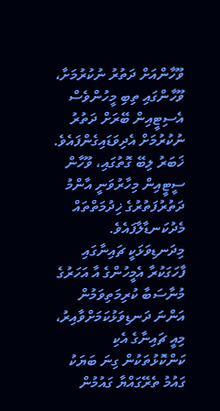ވޫހާންއަށް ދަތުރު ނުކުރުމަށާ، ވޫހާންގައި ތިބި މީހުންވެސް އެސިޓީއިން ބޭރަށް ދަތުރު ނުކުރުމަށް އެދިވަޑައިގެންފައެވެ. ޚަބަރު ލިބޭ ގޮތުގައި، ވޫހާން ސީޓީއިން މިހާރުވަނީ އާންމު ދަތުރުފަތުރުގެ ޚިދުމަތްތައް މެދުކަނޑާލާފައެވެ.
މިދަނޑިވަޅަކީ ޗައިނާގައި ފާހަގަކުރާ އެމީހުންގެ އާ އަހަރުގެ މުނާސަބާ ކުރިމަތިވަމުން އަންނަ ދަނޑިވަޅުކަމަށްވާއިރު، މިއީ ޗައިނާގެ އެކި ކަންކޮޅުތަކުން ގިނަ ބަޔަކު ގައުމު ތެރޭގައްޔާ ގައުމުން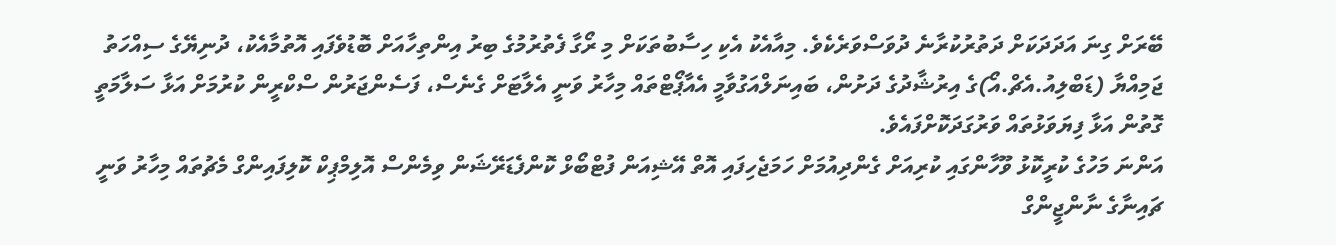ބޭރަށް ގިނަ އަދަދަކަށް ދަތުރުކުރާނެ ދުވަސްވަރެކެވެ. މިއާއެކު އެކި ހިސާބުތަކަށް މި ރޯގާ ފެތުރުމުގެ ބިރު އިންތިހާއަށް ބޮޑުވެފައި އޮތުމާއެކު، ދުނިޔޭގެ ސިއްހަތު ޖަމިއްޔާ (ޑަބްލިއު.އެޗް.އޯ)ގެ އިރުޝާދުގެ ދަށުން، ބައިނަލްއަގުވާމީ އެއާޕޯޓްތައް މިހާރު ވަނީ އެލާޓަށް ގެނެސް، ފަސެންޖަރުން ސްކްރީން ކުރުމަށް އަޅާ ސަލާމަތީ ގޮތުން އަޅާ ފިޔަވަޅުތައް ވަރުގަދަކޮށްފައެވެ.
އަންނަ މަހުގެ ކުރީކޮޅު ވޫހާންގައި ކުރިއަށް ގެންދިއުމަށް ހަމަޖެހިފައި އޮތް އޭޝިއަން ފުޓްބޯޅް ކޮންފެޑަރޭޝަން ވިމެންސް އޮލިމްޕިކް ކޮލިފައިންގް މެޗުތައް މިހާރު ވަނީ ޗައިނާގެ ނާންޖީންގް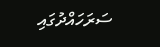ސަރަހައްދުގައި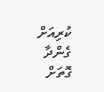ކުރިއަށް ގެންދާ ގޮތަށް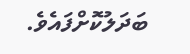ބަދަލުކޮށްފައެވެ.